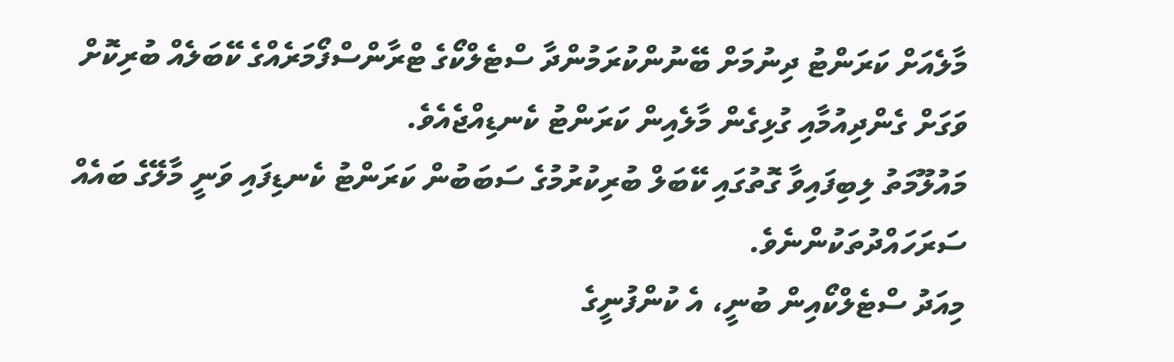މާލެއަށް ކަރަންޓު ދިނުމަށް ބޭނުންކުރަމުންދާ ސްޓެލްކޯގެ ޓްރާންސްފޯމަރެއްގެ ކޭބަލެއް ބުރިކޮށް ވަގަށް ގެންދިއުމާއި ގުޅިގެން މާލެއިން ކަރަންޓު ކެނޑިއްޖެއެވެ.
މައުލޫމަތު ލިބިފައިވާ ގޮތުގައި ކޭބަލް ބުރިކުރުމުގެ ސަބަބުން ކަރަންޓު ކެނޑިފައި ވަނީ މާލޭގެ ބައެއް ސަރަހައްދުތަކުންނެވެ.
މިއަދު ސްޓެލްކޯއިން ބުނީ، އެ ކުންފުނީގެ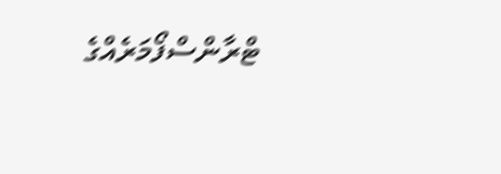ޓްރާންސްފޯމަރެއްގެ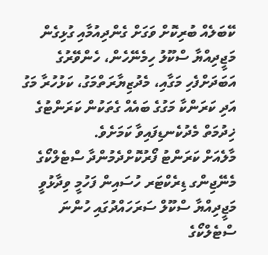ކޭބަލެއް ބުރިކޮށް ވަގަށް ގެންދިއުމާއި ގުޅިގެން މަޖީދިއްޔާ ސްކޫލު ހިމެނޭހެން، ހެންވޭރުގެ އަބަދަށްފެހި މަގާއި، މެދުޒިޔާރަތްމަގު، ކަޅުހުރާ މަގު އަދި ކަރަންކާ މަގުގެ ބައެއް ގެތަކުން ކަރަންޓުގެ ޚިދުމަތް މެދުކެނޑިފައިވާ ކަމަށެވެ.
މާލެއަށް ކަރަންޓު ފޯރުކޮށްދެމުންދާ ސްޓެލްކޯގެ މެނޭޖިންގ ޑިރެކްޓަރ ހުސައިން ފަހުމީ ވިދާޅުވީ މަޖީދިއްޔާ ސްކޫލް ސަރަހައްދުގައި ހުންނަ ސްޓެލްކޯގެ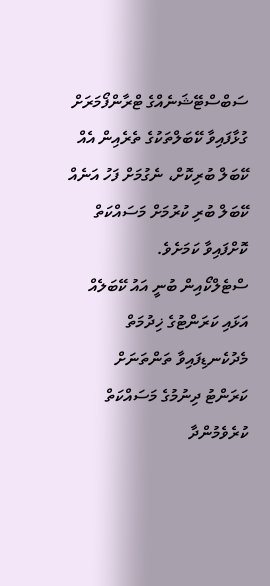ސަބްސްޓޭޝަނެއްގެ ޓްރާންފޯމަރަށް ގުޅާފައިވާ ކޭބަލްތަކުގެ ތެރެއިން އެއް ކޭބަލް ބުރިކޮށް، ނެގުމަށް ފަހު އަނެއް ކޭބަލް ބުރި ކުރުމަށް މަސައްކަތް ކޮށްފައިވާ ކަމަށެވެ.
ސްޓެލްކޯއިން ބުނީ އައު ކޭބަލެއް އަޅައި ކަރަންޓުގެ ޚިދުމަތް މެދުކެނޑިފައިވާ ތަންތަނަށް ކަރަންޓު ދިނުމުގެ މަސައްކަތް ކުރެވެމުންދާ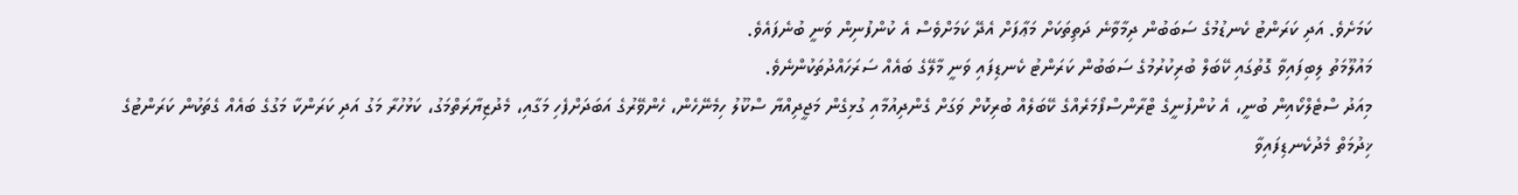ކަމަށެވެ. އަދި ކަރަންޓު ކެނޑުމުގެ ސަބަބުން ދިމާވާނެ ދަތިތަކަށް މަޢާފަށް އެދޭ ކަމަށްވެސް އެ ކުންފުނިން ވަނީ ބުނެފައެވެ.
މައުލޫމަތު ލިބިފައިވާ ގޮތުގައި ކޭބަލް ބުރިކުރުމުގެ ސަބަބުން ކަރަންޓު ކެނޑިފައި ވަނީ މާލޭގެ ބައެއް ސަރަހައްދުތަކުންނެވެ.
މިއަދު ސްޓެލްކޯއިން ބުނީ، އެ ކުންފުނީގެ ޓްރާންސްފޯމަރެއްގެ ކޭބަލެއް ބުރިކޮށް ވަގަށް ގެންދިއުމާއި ގުޅިގެން މަޖީދިއްޔާ ސްކޫލު ހިމެނޭހެން، ހެންވޭރުގެ އަބަދަށްފެހި މަގާއި، މެދުޒިޔާރަތްމަގު، ކަޅުހުރާ މަގު އަދި ކަރަންކާ މަގުގެ ބައެއް ގެތަކުން ކަރަންޓުގެ ޚިދުމަތް މެދުކެނޑިފައިވާ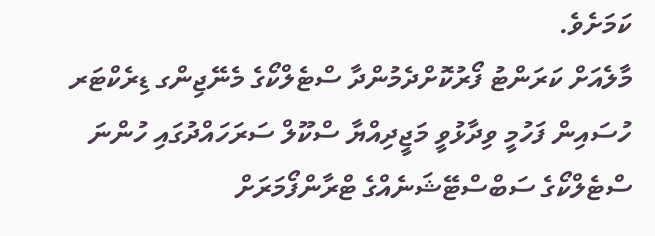ކަމަށެވެ.
މާލެއަށް ކަރަންޓު ފޯރުކޮށްދެމުންދާ ސްޓެލްކޯގެ މެނޭޖިންގ ޑިރެކްޓަރ ހުސައިން ފަހުމީ ވިދާޅުވީ މަޖީދިއްޔާ ސްކޫލް ސަރަހައްދުގައި ހުންނަ ސްޓެލްކޯގެ ސަބްސްޓޭޝަނެއްގެ ޓްރާންފޯމަރަށް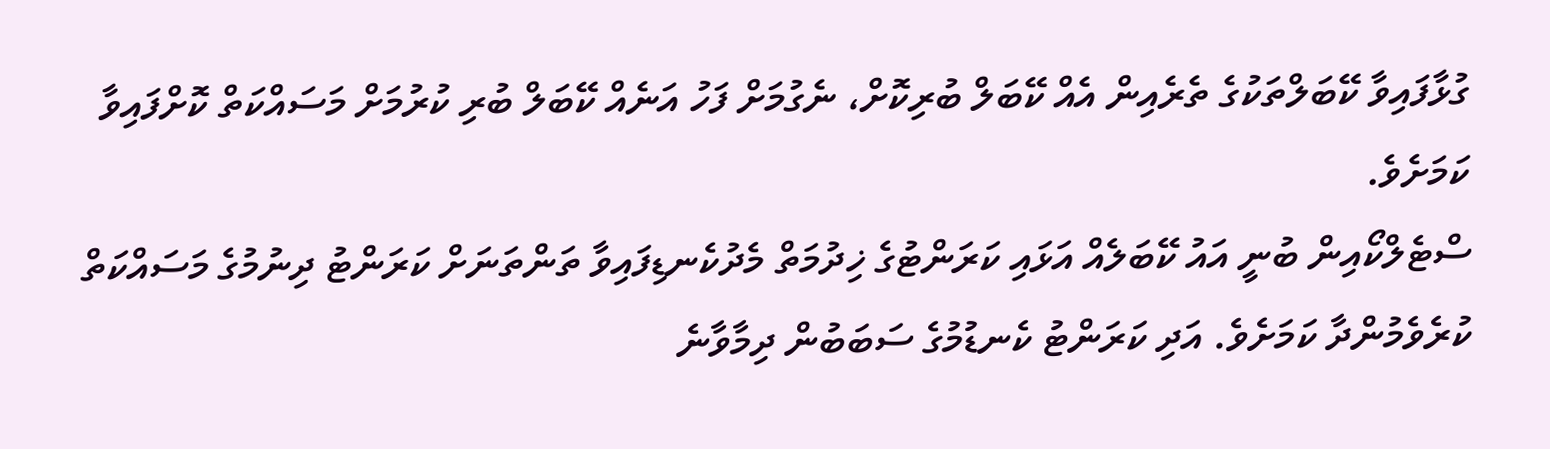ގުޅާފައިވާ ކޭބަލްތަކުގެ ތެރެއިން އެއް ކޭބަލް ބުރިކޮށް، ނެގުމަށް ފަހު އަނެއް ކޭބަލް ބުރި ކުރުމަށް މަސައްކަތް ކޮށްފައިވާ ކަމަށެވެ.
ސްޓެލްކޯއިން ބުނީ އައު ކޭބަލެއް އަޅައި ކަރަންޓުގެ ޚިދުމަތް މެދުކެނޑިފައިވާ ތަންތަނަށް ކަރަންޓު ދިނުމުގެ މަސައްކަތް ކުރެވެމުންދާ ކަމަށެވެ. އަދި ކަރަންޓު ކެނޑުމުގެ ސަބަބުން ދިމާވާނެ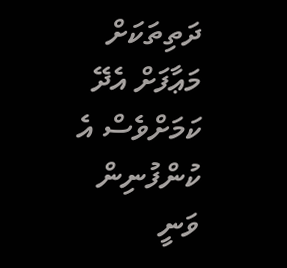ދަތިތަކަށް މަޢާފަށް އެދޭ ކަމަށްވެސް އެ ކުންފުނިން ވަނީ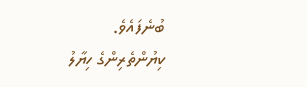ބުނެފައެވެ.
ކިޔުންތެރިންގެ ހިޔާލު